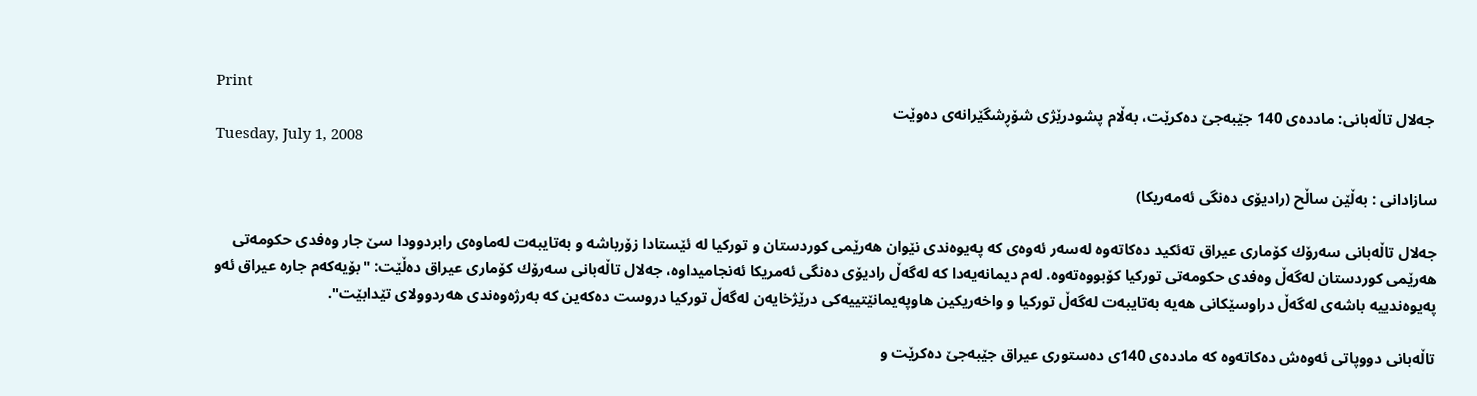Print
 جه‌لال تاڵه‌بانی: مادده‌ی 140 جێبه‌جێ ده‌كرێت، به‌ڵام پشودرێژی شۆڕشگێرانه‌ی ده‌وێت
Tuesday, July 1, 2008

سازادانی : به‌ڵێن ساڵح (رادیۆی ده‌نگی ئه‌مه‌ریكا)

جه‌لال تاڵه‌بانی سه‌رۆك كۆماری عیراق ته‌ئكید ده‌كاته‌وه‌ له‌سه‌ر ئه‌وه‌ی كه‌ په‌یوه‌ندی نێوان هه‌رێمی كوردستان و توركیا له‌ ئێستادا زۆرباشه‌ و به‌تایبه‌ت‌ له‌ماوه‌ی رابردوودا سێ جار وه‌فدی حكومه‌تی هه‌رێمی كوردستان له‌گه‌ڵ‌ وه‌فدی حكومه‌تی توركیا كۆبووه‌ته‌وه‌. له‌م دیمانه‌یه‌دا كه‌ له‌گه‌ڵ‌ رادیۆی ده‌نگی ئه‌مریكا ئه‌نجامیداوه‌، جه‌لال تاڵه‌بانی سه‌رۆك كۆماری عیراق ده‌ڵێت: "بۆیه‌كه‌م جاره‌ عیراق ئه‌و په‌یوه‌ندییه‌ باشه‌ی له‌گه‌ڵ‌ دراوسێكانی هه‌یه‌ به‌تایبه‌ت له‌گه‌ڵ‌ توركیا و واخه‌ریكین هاوپه‌یمانێتییه‌كی درێژخایه‌ن له‌گه‌ڵ‌ توركیا دروست ده‌كه‌ین كه‌ به‌رژه‌وه‌ندی هه‌ردوولای تێدابێت".

تاڵه‌بانی دووپاتی ئه‌وه‌ش ده‌كاته‌وه‌ كه‌ مادده‌ی 140ی ده‌ستوری عیراق جێبه‌جێ ده‌كرێت و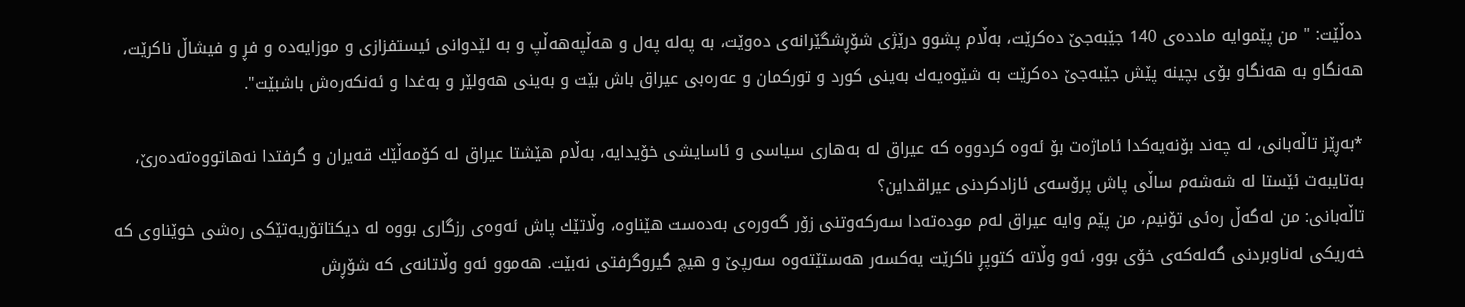ده‌ڵێت: " من پێموایه‌ مادده‌ی 140 جێبه‌جێ ده‌كرێت، به‌ڵام پشوو درێژی شۆڕشگێرانه‌ی ده‌وێت، به‌ په‌له‌ په‌ل و هه‌ڵپه‌هه‌ڵپ و به‌ لێدوانی ئیستفزازی و موزایه‌ده‌ و فڕ و فیشاڵ‌ ناكرێت، هه‌نگاو به‌ هه‌نگاو بۆی بچینه‌ پێش جێبه‌جێ ده‌كرێت به‌ شێوه‌یه‌ك به‌ینی كورد و توركمان و عه‌ره‌بی عیراق باش بێت و به‌ینی هه‌ولێر و به‌غدا و ئه‌نكه‌ره‌ش باشبێت".

*به‌ڕێز تاڵه‌بانی، له‌ چه‌ند بۆنه‌یه‌كدا ئاماژه‌ت بۆ ئه‌وه‌ كردووه‌ كه‌ عیراق له‌ به‌هاری سیاسی و ئاسایشی خۆیدایه‌، به‌ڵام هێشتا عیراق له‌ كۆمه‌ڵێك قه‌یران و گرفتدا نه‌هاتووه‌ته‌ده‌رێ، به‌تایبه‌ت ئێستا له‌ شه‌شه‌م ساڵی پاش پرۆسه‌ی ئازادكردنی عیراقداین؟
تاڵه‌بانی: من له‌گه‌ڵ‌ ره‌ئی تۆنیم، من پێم وایه‌ عیراق له‌م موده‌ته‌دا سه‌ركه‌وتنی زۆر گه‌وره‌ی به‌ده‌ست هێناوه‌، وڵاتێك پاش ئه‌وه‌ی رزگاری بووه‌ له‌ دیكتاتۆریه‌تێكی ره‌شی خوێناوی كه‌ خه‌ریكی له‌ناوبردنی گه‌له‌كه‌ی خۆی بوو، ئه‌و وڵاته‌ كتوپڕ ناكرێت یه‌كسه‌ر هه‌ستێته‌وه‌ سه‌رپێ و هیچ گیروگرفتی نه‌بێت. هه‌موو ئه‌و وڵاتانه‌ی كه‌ شۆڕش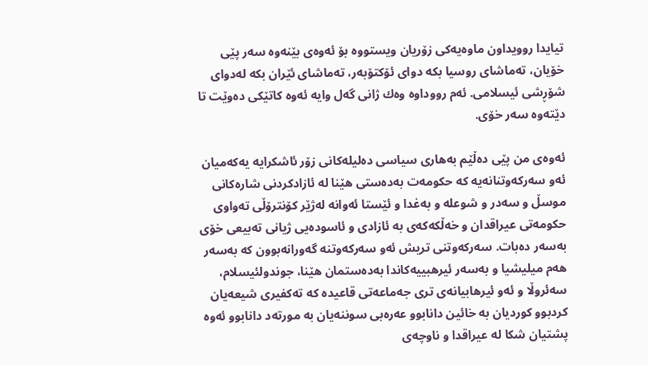تیایدا روویداون ماوه‌یه‌كی زۆریان ویستووه‌ بۆ ئه‌وه‌ی بێنه‌وه‌ سه‌ر پێی خۆیان، ته‌ماشای روسیا بكه‌ دوای ئۆكتۆبه‌ر، ته‌ماشای ئێران بكه‌ له‌دوای شۆڕشی ئیسلامی. ئه‌م رووداوه‌ وه‌ك ژانی گه‌ل وایه‌ ئه‌وه‌ كاتێكی ده‌وێت تا دێته‌وه‌ سه‌ر خۆی.

ئه‌وه‌ی من پێی ده‌ڵێم به‌هاری سیاسی ده‌لیله‌كانی زۆر ئاشكرایه‌ یه‌كه‌میان ئه‌و سه‌ركه‌وتنانه‌یه‌ كه‌ حكومه‌ت به‌ده‌ستی هێنا له‌ ئازادكردنی شاره‌كانی موسڵ‌ و سه‌در و شوعله‌ و به‌غدا و ئێستا ئه‌وانه‌ له‌ژێر كۆنترۆڵی ته‌واوی حكومه‌تی عیراقدان و خه‌ڵكه‌كه‌ی به‌ ئازادی و ئاسوده‌یی ژیانی ته‌بیعی خۆی به‌سه‌ر ده‌بات. سه‌ركه‌وتنی تریش ئه‌و سه‌ركه‌وتنه‌ گه‌ورانه‌بوون كه‌ به‌سه‌ر هه‌م میلیشیا و به‌سه‌ر ئیرهبییه‌كاندا به‌ده‌ستمان هێنا، جوندولئیسلام، سه‌ئروڵا و ئه‌و ئیرهابیانه‌ی تری جه‌ماعه‌تی قاعیده‌ كه‌ ته‌كفیری شیعه‌یان كردبوو كوردیان به‌ خائین دانابوو عه‌ره‌بی سوننه‌یان به‌ مورته‌د دانابوو ئه‌وه‌ پشتیان شكا له‌ عیراقدا و ناوچه‌ی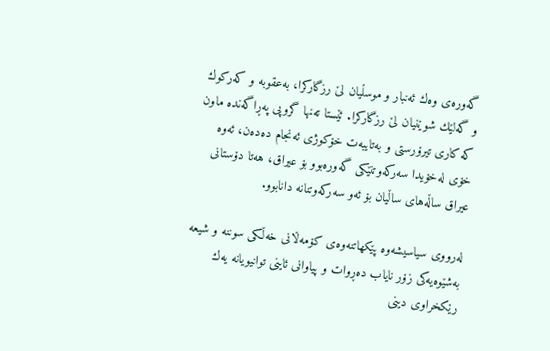گه‌وره‌ی وه‌ك ئه‌نبار و موسڵیان لێ رزگاركرا، به‌عقوبه‌ و كه‌ركوك و گه‌لێك شوێنیان لێ رزگاركرا. ئێستا ته‌نها گروپی په‌ڕاگه‌نده‌ ماون كه‌ كاری تیرۆرستی و به‌تایبه‌ت خۆكوژی ئه‌نجام ده‌ده‌ن، ئه‌وه‌ خۆی له‌خۆیدا سه‌ركه‌وتنێكی گه‌وره‌بوو بۆ عیراق، هه‌تا دۆستانی عیراق ساڵه‌های ساڵیان بۆ ئه‌و سه‌ركه‌وتنانه‌ دانابوو.

له‌رووی سیاسیشه‌وه‌ پێكهاتنه‌وه‌ی كۆمه‌ڵانی خه‌ڵكی سوننه‌ و شیعه‌ به‌شێوه‌یه‌كی زۆر نایاب ده‌ڕوات و پیاوانی ئاینی توانیویانه‌ یه‌ك رێكخراوی دینی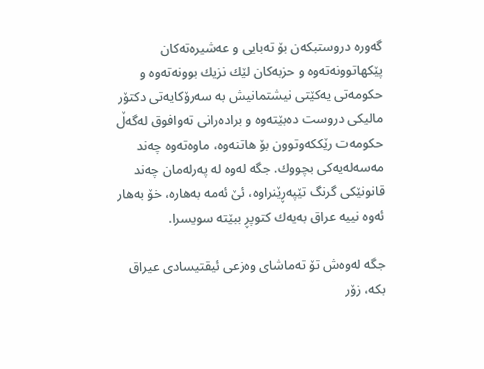گه‌وره‌ دروستبكه‌ن بۆ ته‌بایی و عه‌شیره‌ته‌كان پێكهاتوونه‌ته‌وه‌ و حزبه‌كان لێك نزیك بوونه‌ته‌وه‌ و حكومه‌تی یه‌كێتی نیشتمانیش به‌ سه‌رۆكایه‌تی دكتۆر مالیكی دروست ده‌بێته‌وه‌ و براده‌رانی ته‌وافوق له‌گه‌ڵ‌ حكومه‌ت رێككه‌وتوون بۆ هاتنه‌وه‌، ماوه‌ته‌وه‌ چه‌ند مه‌سه‌له‌یه‌كی بچووك. جگه‌ له‌وه‌ له‌ په‌رله‌مان چه‌ند قانونێكی گرنگ تێپه‌ڕێنراوه‌، ئێ ئه‌مه‌ به‌هاره‌، خۆ به‌هار ئه‌وه‌ نییه‌ عراق به‌یه‌ك كتوپڕ ببێته‌ سویسرا.

جگه‌ له‌وه‌ش تۆ ته‌ماشای وه‌زعی ئیقتیسادی عیراق بكه‌، زۆر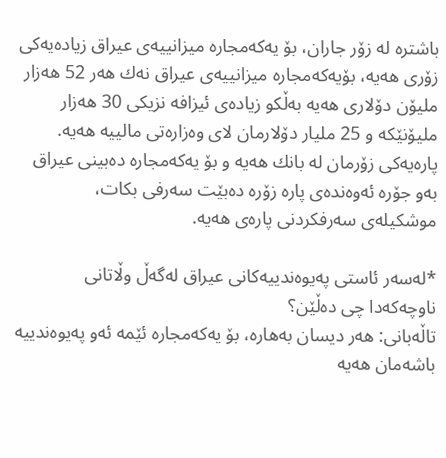باشتره‌ له‌ زۆر جاران، بۆ یه‌كه‌مجاره‌ میزانییه‌ی عیراق زیاده‌یه‌كی زۆری هه‌یه‌، بۆیه‌كه‌مجاره‌ میزانییه‌ی عیراق نه‌ك هه‌ر 52 هه‌زار ملیۆن دۆلاری هه‌یه‌ به‌ڵكو زیاده‌ی ئیزافه‌ نزیكی 30 هه‌زار ملیۆنێكه‌ و 25 ملیار دۆلارمان لای وه‌زاره‌تی مالییه‌ هه‌یه‌. پاره‌یه‌كی زۆرمان له‌ بانك هه‌یه‌ و بۆ یه‌كه‌مجاره‌ ده‌بینی عیراق به‌و جۆره‌ ئه‌وه‌نده‌ی پاره‌ زۆره‌ ده‌بێت سه‌رفی بكات، موشكیله‌ی سه‌رفكردنی پاره‌ی هه‌یه‌.

*له‌سه‌ر ئاستی په‌یوه‌ندییه‌كانی عیراق له‌گه‌ڵ‌ وڵاتانی ناوچه‌كه‌دا چی ده‌ڵێن؟
تاڵه‌بانی: هه‌ر دیسان به‌هاره‌، بۆ یه‌كه‌مجاره‌ ئێمه‌ ئه‌و په‌یوه‌ندییه‌ باشه‌مان هه‌یه‌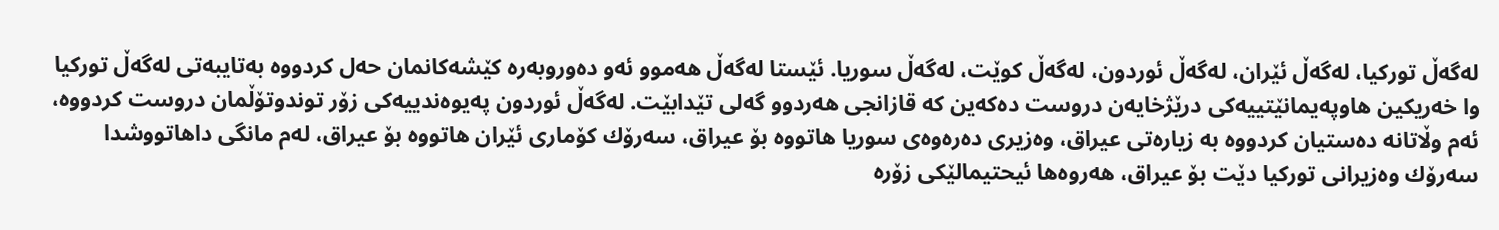له‌گه‌ڵ‌ توركیا، له‌گه‌ڵ‌ ئێران، له‌گه‌ڵ‌ ئوردون، له‌گه‌ڵ‌ كوێت، له‌گه‌ڵ‌ سوریا. ئێستا له‌گه‌ڵ‌ هه‌موو ئه‌و ده‌وروبه‌ره‌ كێشه‌كانمان حه‌ل كردووه‌ به‌تایبه‌تی له‌گه‌ڵ‌ توركیا وا خه‌ریكین هاوپه‌یمانێتییه‌كی درێژخایه‌ن دروست ده‌كه‌ین كه‌ قازانجی هه‌ردوو گه‌لی تێدابێت. له‌گه‌ڵ‌ ئوردون په‌یوه‌ندییه‌كی زۆر توندوتۆڵمان دروست كردووه‌، ئه‌م وڵاتانه‌ ده‌ستیان كردووه‌ به‌ زیاره‌تی عیراق، وه‌زیری ده‌ره‌وه‌ی سوریا هاتووه‌ بۆ عیراق، سه‌رۆك كۆماری‌ ئێران هاتووه‌ بۆ عیراق، له‌م مانگی داهاتووشدا سه‌رۆك وه‌زیرانی‌ توركیا دێت بۆ عیراق، هه‌روه‌ها ئیحتیمالێكی زۆره‌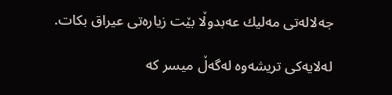جه‌لاله‌تی مه‌لیك عه‌بدوڵا بێت زیاره‌تی عیراق بكات.

له‌لایه‌كی تریشه‌وه‌ له‌گه‌ڵ‌ میسر كه‌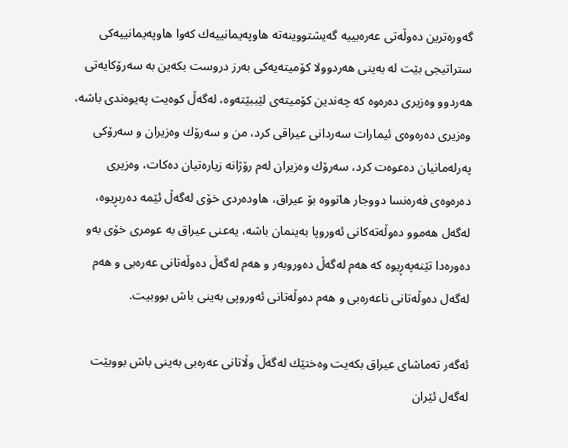گه‌وره‌ترین ده‌وڵه‌تی عه‌ره‌بییه‌ گه‌یشتووینه‌ته‌ هاوپه‌یمانییه‌ك كه‌وا هاوپه‌یمانییه‌كی ستراتیجی بێت له‌ به‌ینی هه‌ردوولا كۆمیته‌یه‌كی به‌رز دروست بكه‌ین به‌ سه‌رۆكایه‌تی هه‌ردوو وه‌زیری ده‌ره‌وه‌ كه‌ چه‌ندین كۆمیته‌ی لێببێته‌وه‌، له‌گه‌ڵ‌ كوه‌یت په‌یوه‌ندی باشه‌، وه‌زیری ده‌ره‌وه‌ی‌ ئیمارات سه‌ردانی عیراقی كرد، من و سه‌رۆك وه‌زیران و سه‌رۆكی‌ په‌رله‌مانیان ده‌عوه‌ت كرد، سه‌رۆك وه‌زیران له‌م رۆژانه‌ زیاره‌تیان ده‌كات، وه‌زیری ده‌ره‌وه‌ی‌ فه‌ره‌نسا دووجار هاتووه‌ بۆ عیراق، هاوده‌ردی خۆی له‌گه‌ڵ‌ ئێمه‌ ده‌ربڕیوه‌، له‌گه‌ل هه‌موو ده‌وڵه‌ته‌كانی ئه‌وروپا به‌ینمان باشه‌، یه‌عنی عیراق به‌ عومری خۆی به‌و ده‌وره‌دا تێنه‌په‌ڕیوه‌ كه‌ هه‌م له‌گه‌ڵ‌ ده‌وروبه‌ر و هه‌م له‌گه‌ڵ‌ ده‌وڵه‌تانی عه‌ره‌بی و هه‌م له‌گه‌ل ده‌وڵه‌تانی ناعه‌ره‌بی و هه‌م ده‌وڵه‌تانی ئه‌وروپی به‌ینی باش بووبیت.

ئه‌گه‌ر ته‌ماشای عیراق بكه‌یت وه‌ختێك له‌گه‌ڵ‌ وڵاتانی عه‌ره‌بی به‌ینی باش بووبێت له‌گه‌ل ئێران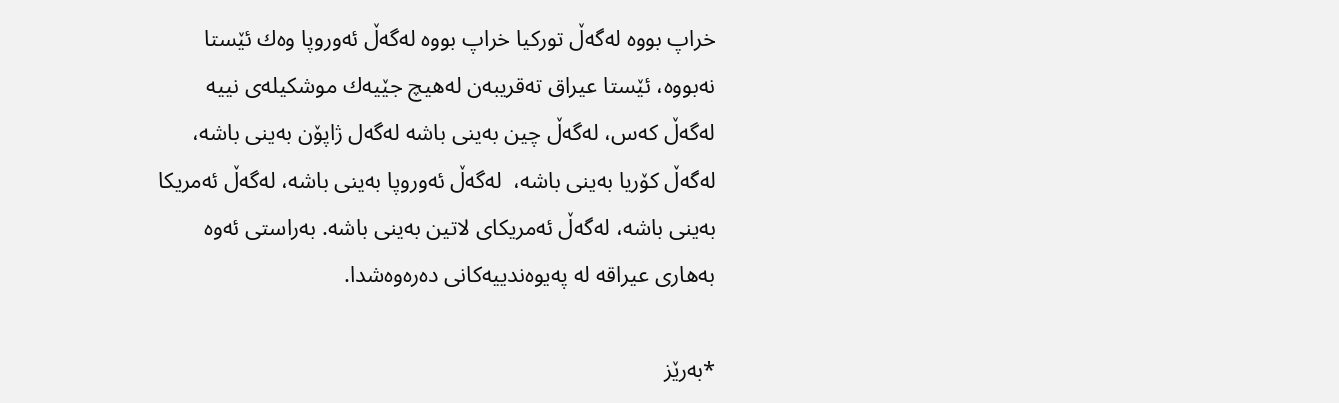خراپ بووه‌ له‌گه‌ڵ‌ توركیا خراپ بووه‌ له‌گه‌ڵ‌ ئه‌وروپا وه‌ك ئێستا نه‌بووه‌، ئێستا عیراق ته‌قریبه‌ن له‌هیچ جێیه‌ك موشكیله‌ی نییه‌ له‌گه‌ڵ‌ كه‌س، له‌گه‌ڵ‌ چین به‌ینی باشه‌ له‌گه‌ل ژاپۆن به‌ینی باشه‌، له‌گه‌ڵ‌ كۆریا به‌ینی باشه‌،  له‌گه‌ڵ‌ ئه‌وروپا به‌ینی باشه‌، له‌گه‌ڵ‌ ئه‌مریكا به‌ینی باشه‌، له‌گه‌ڵ‌ ئه‌مریكای لاتین به‌ینی باشه‌. به‌راستی ئه‌وه‌ به‌هاری عیراقه‌ له‌ په‌یوه‌ندییه‌كانی ده‌ره‌وه‌شدا.

*به‌رێز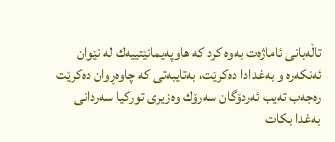تاڵه‌بانی ئاماژه‌ت به‌وه‌ كرد كه‌ هاوپه‌یمانێتییه‌ك له‌ نێوان ئه‌نكه‌ره‌ و به‌غدادا ده‌كرێت، به‌تایبه‌تی كه‌ چاوه‌ڕوان ده‌كرێت ره‌جه‌ب ته‌یب ئه‌ردۆگان سه‌رۆك وه‌زیری توركیا سه‌ردانی به‌غدا بكات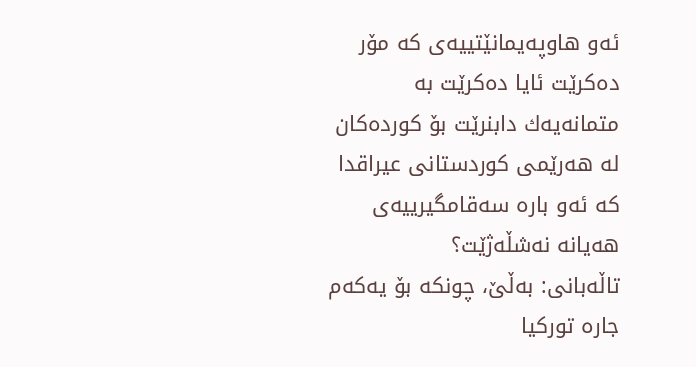ئه‌و هاوپه‌یمانێتییه‌ی كه‌ مۆر ده‌كرێت ئایا ده‌كرێت به‌ متمانه‌یه‌ك دابنرێت بۆ كورده‌كان له‌ هه‌رێمی كوردستانی عیراقدا كه‌ ئه‌و باره‌ سه‌قامگیرییه‌ی هه‌یانه‌ نه‌شڵه‌ژێت؟
تاڵه‌بانی: به‌ڵێ، چونكه‌ بۆ یه‌كه‌م جاره‌ توركیا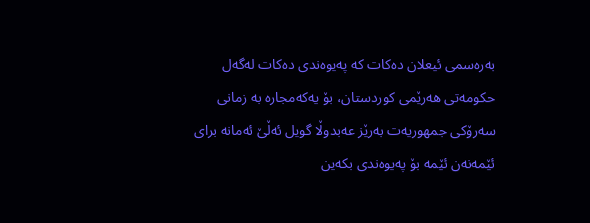به‌ره‌سمی ئیعلان ده‌كات كه‌ په‌یوه‌ندی ده‌كات له‌گه‌ل حكومه‌تی هه‌رێمی كوردستان، بۆ یه‌كه‌مجاره‌ به‌ زمانی سه‌رۆكی جمهوریه‌ت به‌رێز عه‌بدوڵا گویل ئه‌ڵێ ئه‌مانه‌ برای ئێمه‌نه‌ن ئێمه‌ بۆ په‌یوه‌ندی بكه‌ین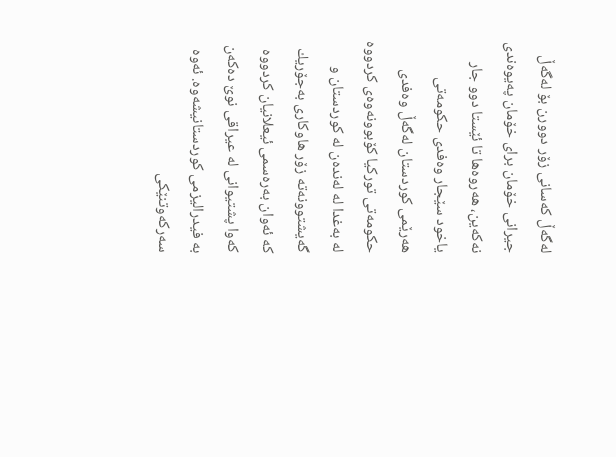له‌گه‌ڵ‌ كه‌سانی زۆر دوورن بۆ له‌گه‌ڵ‌ جیرانی خۆمان برای خۆمان په‌یوه‌ندی نه‌كه‌ین، هه‌روه‌ها تا ئێستا دوو جار یاخود سێجار وه‌فدی حكومه‌تی هه‌رێمی كوردستان له‌گه‌ڵ‌ وه‌فدی حكومه‌تی توركیا كۆبوونه‌وه‌ی كردووه‌ له‌ به‌غدا له‌ له‌نده‌ن له‌ كوردستان و گه‌یشتوونه‌ته‌ زۆر هاوكاری به‌جۆریك كه‌ ئه‌وان به‌ره‌سمی ئیعلانیان كردووه‌ كه‌وا پشتیوانی له‌ عیراقی نوێ ده‌كه‌ن به‌ فیدرالیزمی كوردستانیشه‌وه‌. ئه‌وه‌ سه‌ركه‌وتنێكی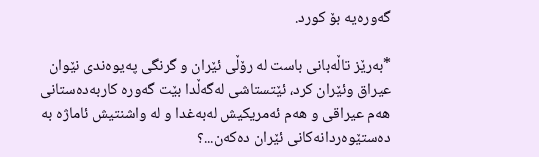گه‌وره‌یه‌ بۆ كورد.

*به‌رێز تاڵه‌بانی باست له‌ رۆڵی ئێران و گرنگی په‌یوه‌ندی نێوان عیراق وئێران كرد، ئێتستاشی له‌گه‌ڵدا بێت گه‌وره‌ كاربه‌ده‌ستانی هه‌م عیراقی و هه‌م ئه‌مریكیش له‌به‌غدا و له‌ واشنتیش ئاماژه‌ به‌ ده‌ستێوه‌ردانه‌كانی ئێران ده‌كه‌ن...؟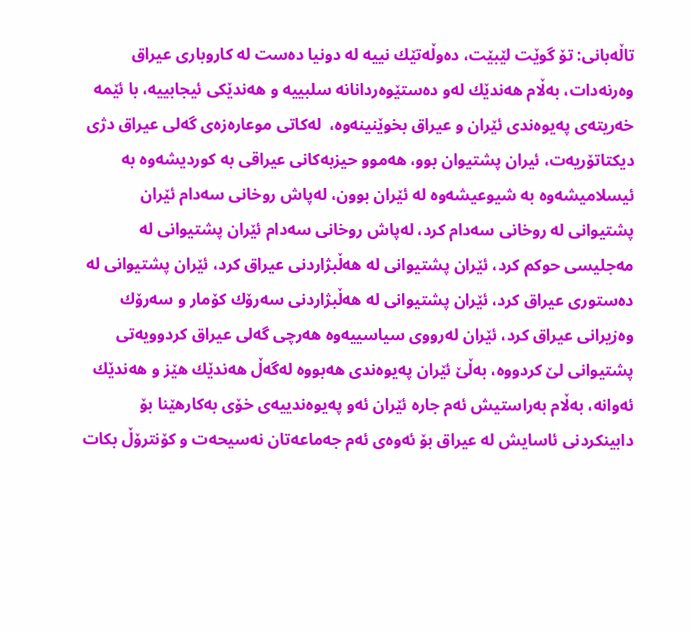تاڵه‌بانی: تۆ گوێت لێبێت، ده‌وڵه‌تێك نییه‌ له‌ دونیا ده‌ست له‌ كاروباری عیراق وه‌رنه‌دات، به‌ڵام هه‌ندێك له‌و ده‌ستێوه‌ردانانه‌ سلبییه‌ و هه‌ندێكی ئیجابییه‌، با ئێمه‌ خه‌ریته‌ی په‌یوه‌ندی ئێران و عیراق بخوێنینه‌وه‌،  له‌كاتی موعاره‌زه‌ی گه‌لی عیراق دژی دیكتاتۆریه‌ت، ئیران پشتیوان بوو، هه‌موو حیزبه‌كانی عیراقی به‌ كوردیشه‌وه‌ به‌ ئیسلامیشه‌وه‌ به‌ شیوعیشه‌وه‌ له‌ ئێران بوون، له‌پاش روخانی سه‌دام ئێران پشتیوانی له‌ روخانی سه‌دام كرد، له‌پاش روخانی سه‌دام ئێران پشتیوانی له‌ مه‌جلیسی حوكم كرد، ئێران پشتیوانی له‌ هه‌ڵبژاردنی عیراق كرد، ئێران پشتیوانی له‌ ده‌ستوری عیراق كرد، ئێران پشتیوانی له‌ هه‌ڵبژاردنی سه‌رۆك كۆمار و سه‌رۆك وه‌زیرانی عیراق كرد، ئێران له‌رووی سیاسییه‌وه‌ هه‌رچی گه‌لی عیراق كردوویه‌تی پشتیوانی لێ كردووه‌، به‌ڵێ ئێران په‌یوه‌ندی هه‌بووه‌ له‌گه‌ڵ‌ هه‌ندێك هێز و هه‌ندێك ئه‌وانه‌، به‌ڵام به‌راستیش ئه‌م جاره‌ ئێران ئه‌و په‌یوه‌ندییه‌ی خۆی به‌كارهێنا بۆ دابینكردنی ئاسایش له‌ عیراق بۆ ئه‌وه‌ی ئه‌م جه‌ماعه‌تان نه‌سیحه‌ت و كۆنترۆڵ‌ بكات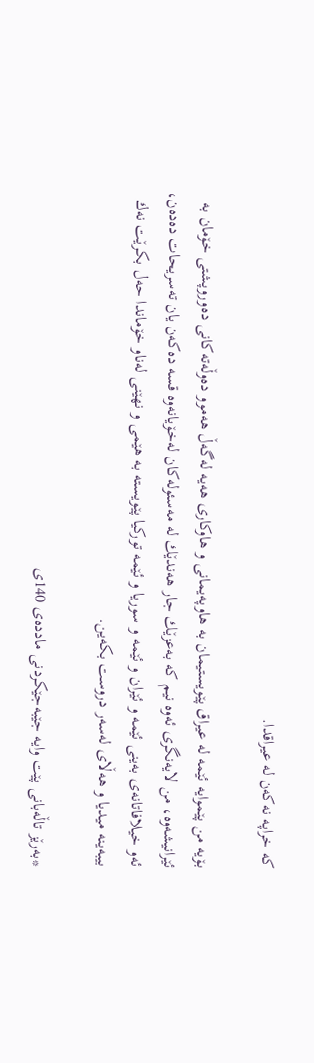كه‌ خراپه‌ نه‌كه‌ن له‌ عیراقدا.

بۆیه‌ من پێموایه‌ ئێمه‌ له‌ عیراق پێویستیمان به‌ هاوپه‌یمانی و هاوكاری هه‌یه‌ له‌گه‌ڵ‌ هه‌موو ده‌وڵه‌ته‌كانی ده‌وروپشتی خۆمان به‌ ئێرانیشه‌وه‌، من لایه‌نگری ئه‌وه‌ نیم كه‌ به‌عزێك جار هه‌ندێك له‌ مه‌سئوله‌كان له‌خۆیانه‌وه‌ قسه‌ ده‌كه‌ن یان ته‌سریحات ده‌ده‌ن، ئه‌و خیلافاتانه‌ی به‌ینی ئێمه‌ و ئێران و ئێمه‌ و سوریا و ئێمه‌ توركیا پێویسته‌ به‌ هێمی و نهێنی له‌ناو خۆماندا حه‌ل بكرێت نه‌ك بیبه‌ینه‌ میدیا و هه‌ڵای له‌سه‌ر دروست بكه‌ین.

*به‌رێز تاڵه‌بانی پێت وایه‌ جێبه‌جێكردنی مادده‌ی 140ی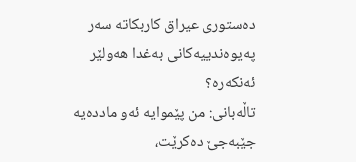ده‌ستوری عیراق كاربكاته‌ سه‌ر په‌یوه‌ندییه‌كانی به‌غدا هه‌ولێر ئه‌نكه‌ره‌؟
تاڵه‌بانی: من پێموایه‌ ئه‌و مادده‌یه‌ جێبه‌جێ ده‌كرێت،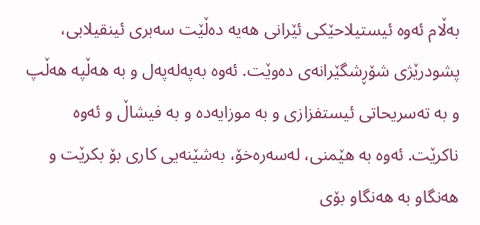به‌ڵام ئه‌وه‌ ئیستیلاحێكی ئێرانی هه‌یه‌ ده‌ڵێت سه‌بری ئینقیلابی، پشودرێژی شۆڕشگێرانه‌ی ده‌وێت. ئه‌وه‌ به‌په‌له‌په‌ل و به‌ هه‌ڵپه‌ هه‌ڵپ و به‌ ته‌سریحاتی ئیستفزازی و به‌ موزایه‌ده‌ و به‌ فیشاڵ‌ و ئه‌وه‌ ناكرێت. ئه‌وه‌ به‌ هێمنی، له‌سه‌ره‌خۆ، به‌شێنه‌یی كاری بۆ بكرێت و هه‌نگاو به‌ هه‌نگاو بۆی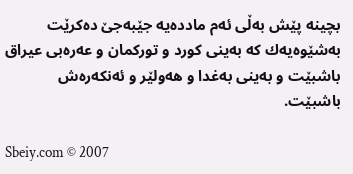بچینه‌ پێش به‌ڵی ئه‌م مادده‌یه‌ جێبه‌جێ ده‌كرێت به‌شێوه‌یه‌ك كه‌ به‌ینی كورد و توركمان و عه‌ره‌بی عیراق باشبێت و به‌ینی به‌غدا و هه‌ولێر و ئه‌نكه‌ره‌ش باشبێت.

Sbeiy.com © 2007